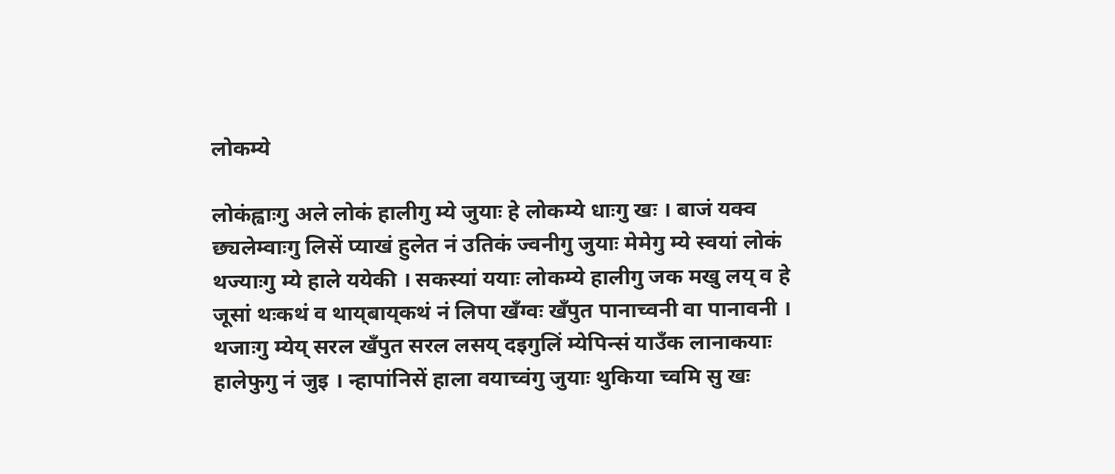लोकम्ये

लोकंह्वाःगु अले लोकं हालीगु म्ये जुयाः हे लोकम्ये धाःगु खः । बाजं यक्व छ्यलेम्वाःगु लिसें प्याखं हुलेत नं उतिकं ज्वनीगु जुयाः मेमेगु म्ये स्वयां लोकं थज्याःगु म्ये हाले ययेकी । सकस्यां ययाः लोकम्ये हालीगु जक मखु लय्‌ व हे जूसां थःकथं व थाय्‌बाय्‌कथं नं लिपा खँग्वः खँपुत पानाच्वनी वा पानावनी । थजाःगु म्येय्‌ सरल खँपुत सरल लसय्‌ दइगुलिं म्येपिन्सं याउँक लानाकयाः हालेफुगु नं जुइ । न्हापांनिसें हाला वयाच्वंगु जुयाः थुकिया च्वमि सु खः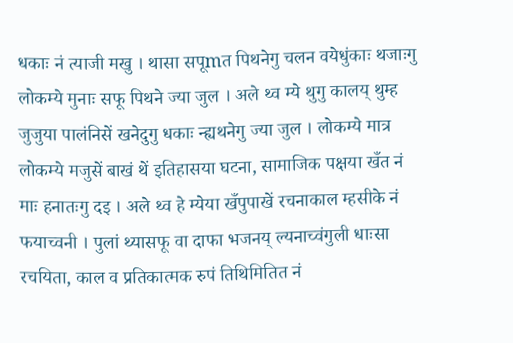धकाः नं त्याजी मखु । थासा सपूmत पिथनेगु चलन वयेधुंकाः थजाःगु लोकम्ये मुनाः सफू पिथने ज्या जुल । अले थ्व म्ये थुगु कालय्‌ थुम्ह जुजुया पालंनिसें खनेदुगु धकाः न्ह्यथनेगु ज्या जुल । लोकम्ये मात्र लोकम्ये मजुसें बाखं थें इतिहासया घटना, सामाजिक पक्षया खँत नं माः हनातःगु दइ । अले थ्व हे म्येया खँपुपाखें रचनाकाल म्हसीके नं फयाच्वनी । पुलां थ्यासफू वा दाफा भजनय्‌ ल्यनाच्वंगुली धाःसा रचयिता, काल व प्रतिकात्मक रुपं तिथिमितित नं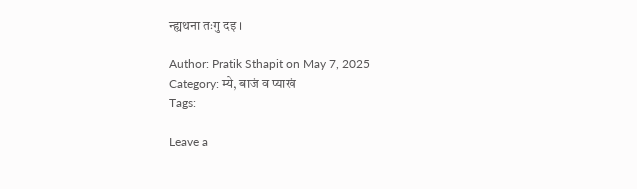न्ह्यथना तःगु दइ ।

Author: Pratik Sthapit on May 7, 2025
Category: म्ये, बाजं व प्याखं
Tags:

Leave a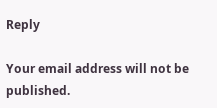Reply

Your email address will not be published.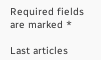Required fields are marked *

Last articles